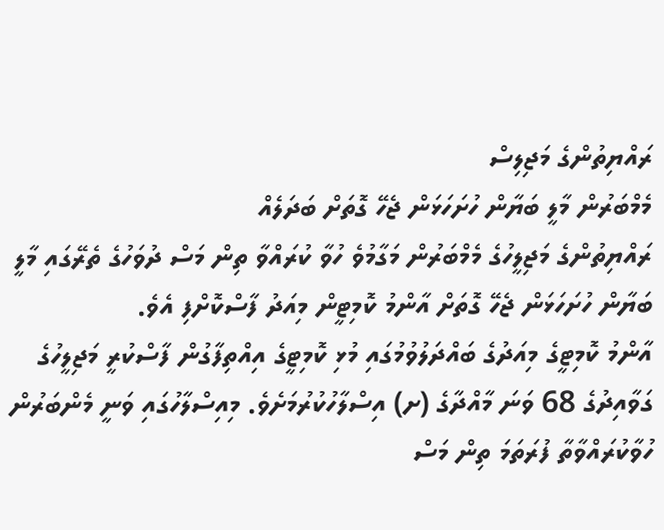ރައްޔިތުންގެ މަޖިލިސް
މެމްބަރުން މާލީ ބަޔާން ހުށަހަޅަން ޖެހޭ ގޮތަށް ބަދަލެއް
ރައްޔިތުންގެ މަޖިލީހުގެ މެމްބަރުން މަގާމުވެ ހުވާ ކުރައްވާ ތިން މަސް ދުވަހުގެ ތެރޭގައި މާލީ ބަޔާން ހުށަހަޅަން ޖެހޭ ގޮތަށް އާންމު ކޮމިޓީން މިއަދު ފާސްކޮށްފި އެވެ.
އާންމު ކޮމިޓީގެ މިއަދުގެ ބައްދަލުވުމުގައި މުޅި ކޮމިޓީގެ އިއްތިފާގުން ފާސްކުރީ މަޖިލީހުގެ ގަވާއިދުގެ 68 ވަނަ މާއްދާގެ (ށ) އިސްލާހުކުރުމަށެވެ. މިއިސްލާހުގައި ވަނީ މެންބަރުން ހުވާކުރައްވާތާ ފުރަތަމަ ތިން މަސް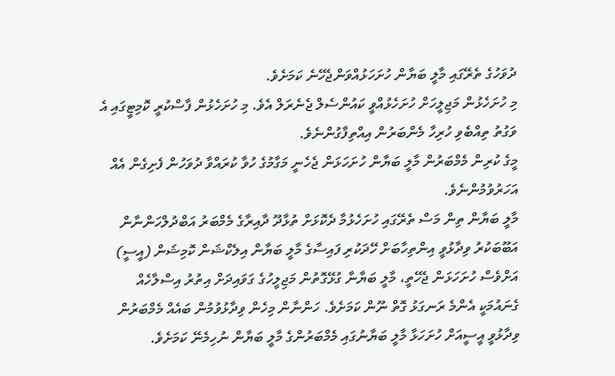ދުވަހުގެ ތެރޭގައި މާލީ ބަޔާން ހުށަހަޅުއްވަންޖެހޭނެ ކަމަށެވެ.
މި ހުށަހެޅުން މަޖިލީހަށް ހުށަހެޅުއްވީ ކައުންސެލް ޖެނެރަލް އެވެ. މި ހުށަހެޅުން ފާސްކުރީ ކޮމިޓީގައި އެ ވަގުތު ތިއްބެވި ހުރިހާ މެންބަރުން އިއްތިފާގުންނެވެ.
މީގެ ކުރިން މެމްބަރުން މާލީ ބަޔާން ހުށަހަޅަން ޖެހެނީ މަގާމުގެ ހުވާ ކުރައްވާ ދުވަހުން ފެށިގެން އެއް އަހަރުވުމުންނެވެ.
މާލީ ބަޔާން ތިން މަސް ތެރޭގައި ހުށަހެޅުމާ ދެކޮޅަށް ތުޅާދޫ ދާއިރާގެ މެމްބަރު އަބްދުލްހަންނާން އަބޫބަކުރު ވިދާޅުވީ އިންތިހާބަށް ހޭދަކުރި ފައިސާގެ މާލީ ބަޔާން އިލެކްޝަން ކޮމިޝަން (އީސީ) އަށްވެސް ހުށަހަޅަން ޖެހޭތީ، މާލީ ބަޔާނާ ގުޅޭގޮތުން މަޖިލީހުގެ ގަވައިދަށް އިތުރު އިސްލާހެއް ގެނައުމަކީ އެންމެ ރަނގަޅު ގޮތް ނޫން ކަމަށެވެ. ހަންނާން މިހެން ވިދާޅުވުމުން ބައެއް މެމްބަރުން ވިދާޅުވީ އީސީއަށް ހުށަހަޅާ މާލީ ބަޔާނުގައި މެމްބަރުންގެ މާލީ ބަޔާން ނުހިމެނޭ ކަމަށެވެ.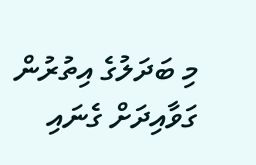މި ބަދަލުގެ އިތުރުން ގަވާއިދަށް ގެނައި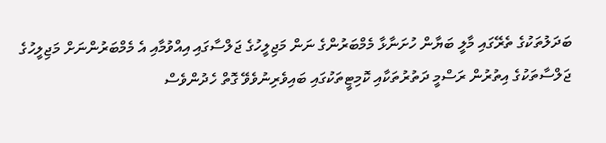ބަދަލުތަކުގެ ތެރޭގައި މާލީ ބަޔާން ހުށަނާޅާ މެމްބަރުންގެ ނަން މަޖިލީހުގެ ޖަލްސާގައި އިއްވުމާއި އެ މެމްބަރުންނަށް މަޖިލީހުގެ ޖަލްސާތަކުގެ އިތުރުން ރަސްމީ ދަތުރުތަކާއި ކޮމިޓީތަކުގައި ބައިވެރިނުވެވޭ ގޮތް ހެދުންވެސް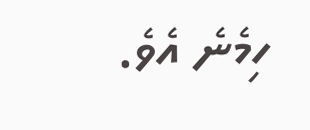ހިމެނެ އެވެ.